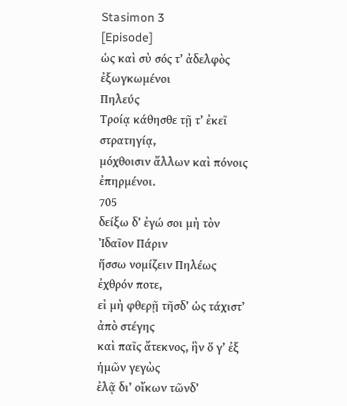Stasimon 3
[Episode]
ὡς καὶ σὺ σός τ’ ἀδελφὸς ἐξωγκωμένοι
Πηλεύς
Τροίᾳ κάθησθε τῇ τ’ ἐκεῖ στρατηγίᾳ,
μόχθοισιν ἄλλων καὶ πόνοις ἐπηρμένοι.
705
δείξω δ’ ἐγώ σοι μὴ τὸν Ἰδαῖον Πάριν
ἥσσω νομίζειν Πηλέως ἐχθρόν ποτε,
εἰ μὴ φθερῇ τῆσδ’ ὡς τάχιστ’ ἀπὸ στέγης
καὶ παῖς ἄτεκνος, ἣν ὅ γ’ ἐξ ἡμῶν γεγὼς
ἐλᾷ δι’ οἴκων τῶνδ’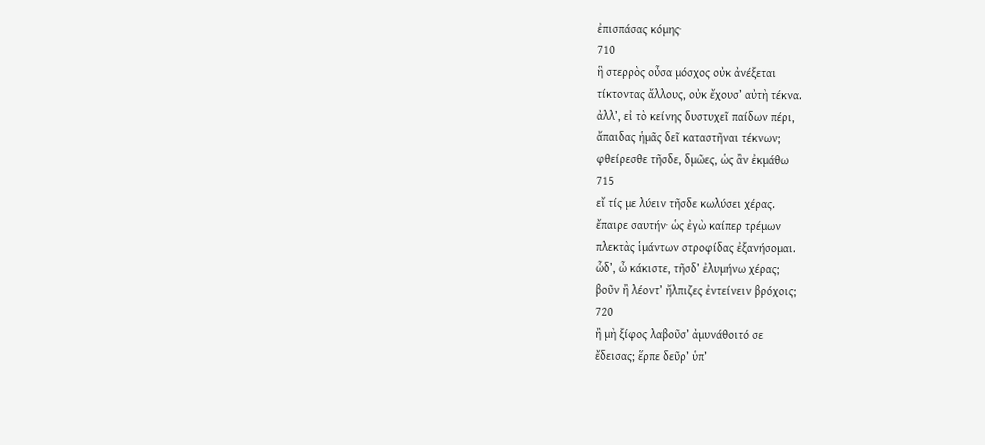ἐπισπάσας κόμης·
710
ἣ στερρὸς οὖσα μόσχος οὐκ ἀνέξεται
τίκτοντας ἄλλους, οὐκ ἔχουσ’ αὐτὴ τέκνα.
ἀλλ’, εἰ τὸ κείνης δυστυχεῖ παίδων πέρι,
ἄπαιδας ἡμᾶς δεῖ καταστῆναι τέκνων;
φθείρεσθε τῆσδε, δμῶες, ὡς ἂν ἐκμάθω
715
εἴ τίς με λύειν τῆσδε κωλύσει χέρας.
ἔπαιρε σαυτήν· ὡς ἐγὼ καίπερ τρέμων
πλεκτὰς ἱμάντων στροφίδας ἐξανήσομαι.
ὧδ’, ὦ κάκιστε, τῆσδ’ ἐλυμήνω χέρας;
βοῦν ἢ λέοντ’ ἤλπιζες ἐντείνειν βρόχοις;
720
ἢ μὴ ξίφος λαβοῦσ’ ἀμυνάθοιτό σε
ἔδεισας; ἕρπε δεῦρ’ ὑπ’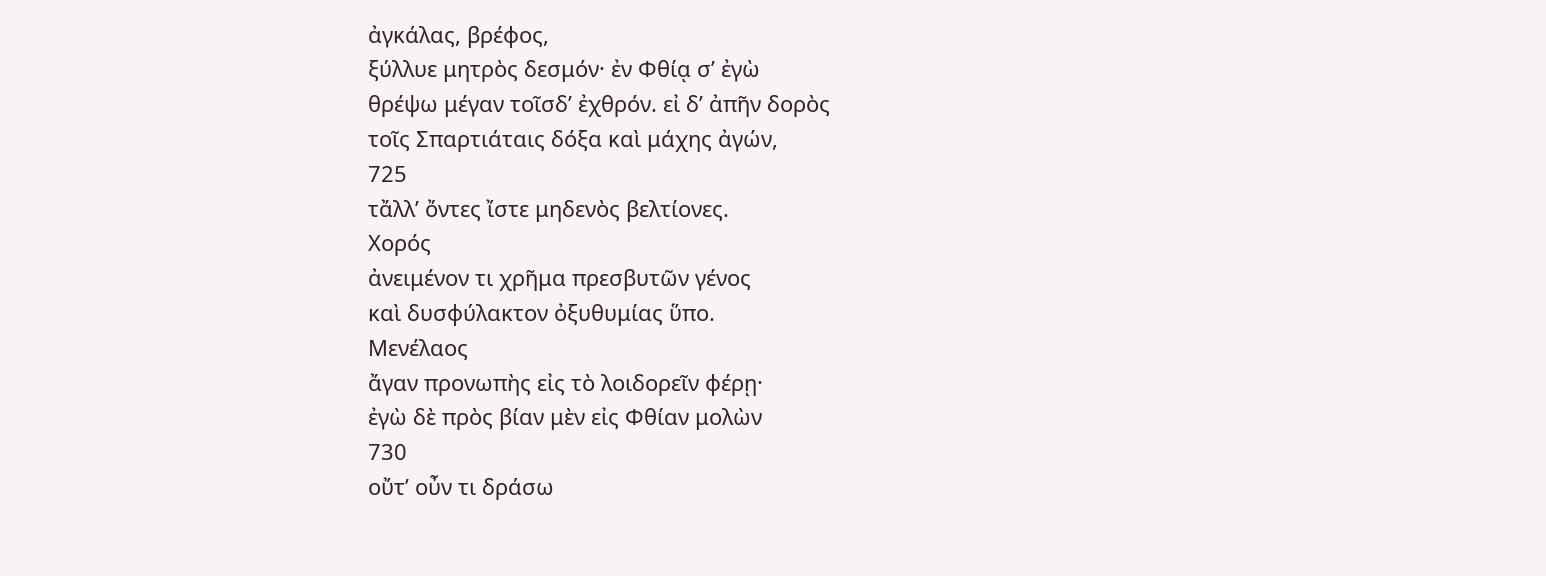ἀγκάλας, βρέφος,
ξύλλυε μητρὸς δεσμόν· ἐν Φθίᾳ σ’ ἐγὼ
θρέψω μέγαν τοῖσδ’ ἐχθρόν. εἰ δ’ ἀπῆν δορὸς
τοῖς Σπαρτιάταις δόξα καὶ μάχης ἀγών,
725
τἄλλ’ ὄντες ἴστε μηδενὸς βελτίονες.
Χορός
ἀνειμένον τι χρῆμα πρεσβυτῶν γένος
καὶ δυσφύλακτον ὀξυθυμίας ὕπο.
Μενέλαος
ἄγαν προνωπὴς εἰς τὸ λοιδορεῖν φέρῃ·
ἐγὼ δὲ πρὸς βίαν μὲν εἰς Φθίαν μολὼν
730
οὔτ’ οὖν τι δράσω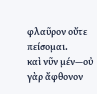φλαῦρον οὔτε πείσομαι.
καὶ νῦν μέν—οὐ γὰρ ἄφθονον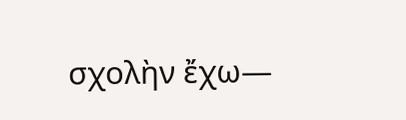σχολὴν ἔχω—